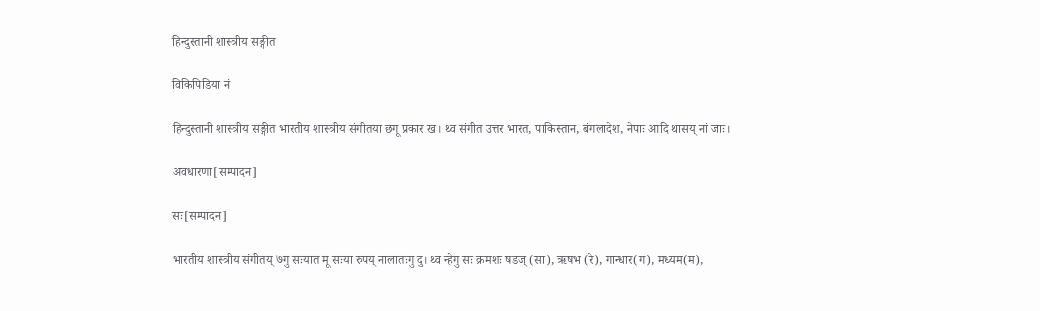हिन्दुस्तानी शास्त्रीय सङ्गीत

विकिपिडिया नं

हिन्दुस्तानी शास्त्रीय सङ्गीत भारतीय शास्त्रीय संगीतया छगू प्रकार ख। थ्व संगीत उत्तर भारत, पाकिस्तान, बंगलादेश, नेपाः आदि थासय् नां जाः।

अवधारणा[सम्पादन]

सः[सम्पादन]

भारतीय शास्त्रीय संगीतय् ७गु सःयात मू सःया रुपय् नालातःगु दु। थ्व न्हेगु सः क्रमशः षडज् (सा), ऋषभ (रे), गान्धार(ग), मध्यम(म),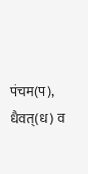पंचम(प), धैवत्(ध) व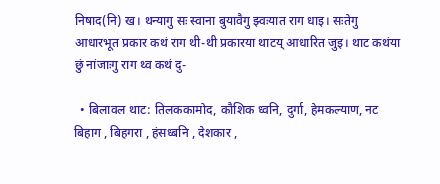निषाद(नि) ख। थन्यागु सः स्वाना बुयावैगु झ्वःयात राग धाइ। सःतेगु आधारभूत प्रकार कथं राग थी-थी प्रकारया थाटय् आधारित जुइ। थाट कथंया छुं नांजाःगु राग थ्व कथं दु-

  • बिलावल थाट: तिलककामोद, कौशिक ध्वनि, दुर्गा, हेमकल्याण, नट बिहाग , बिहगरा , हंसध्बनि , देशकार ,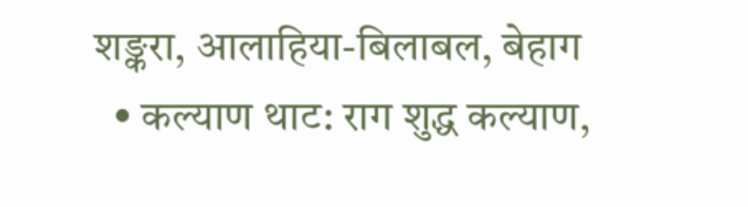शङ्करा, आलाहिया-बिलाबल, बेहाग
  • कल्याण थाट: राग शुद्ध कल्याण,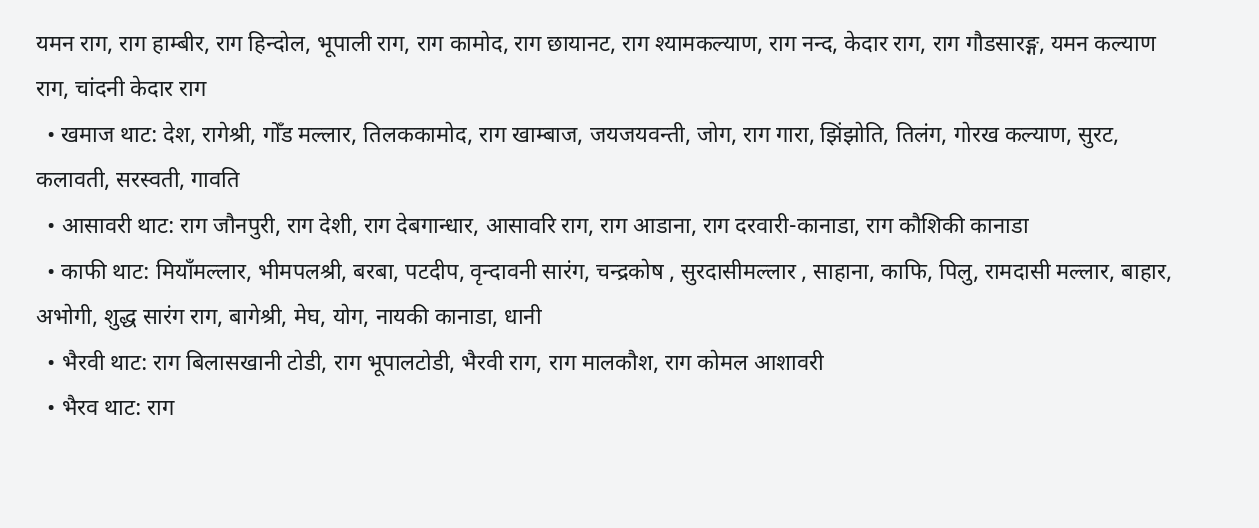यमन राग, राग हाम्बीर, राग हिन्दोल, भूपाली राग, राग कामोद, राग छायानट, राग श्यामकल्याण, राग नन्द, केदार राग, राग गौडसारङ्ग, यमन कल्याण राग, चांदनी केदार राग
  • खमाज थाट: देश, रागेश्री, गोँड मल्लार, तिलककामोद, राग खाम्बाज, जयजयवन्ती, जोग, राग गारा, झिंझोति, तिलंग, गोरख कल्याण, सुरट, कलावती, सरस्वती, गावति
  • आसावरी थाट: राग जौनपुरी, राग देशी, राग देबगान्धार, आसावरि राग, राग आडाना, राग दरवारी-कानाडा, राग कौशिकी कानाडा
  • काफी थाट: मियाँमल्लार, भीमपलश्री, बरबा, पटदीप, वृन्दावनी सारंग, चन्द्रकोष , सुरदासीमल्लार , साहाना, काफि, पिलु, रामदासी मल्लार, बाहार, अभोगी, शुद्ध सारंग राग, बागेश्री, मेघ, योग, नायकी कानाडा, धानी
  • भैरवी थाट: राग बिलासखानी टोडी, राग भूपालटोडी, भैरवी राग, राग मालकौश, राग कोमल आशावरी
  • भैरव थाट: राग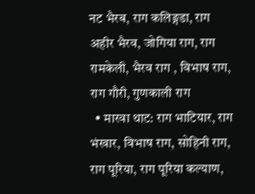नट भैरब, राग कलिङ्गडा, राग अहीर भैरव, जोगिया राग, राग रामकेली, भैरव राग , विभाष राग, राग गौरी, गुणकाली राग
  • मारवा थाट: राग भाटियार, राग भंखार, विभाष राग, सोहिनी राग, राग पूरिया, राग पूरिया कल्याण,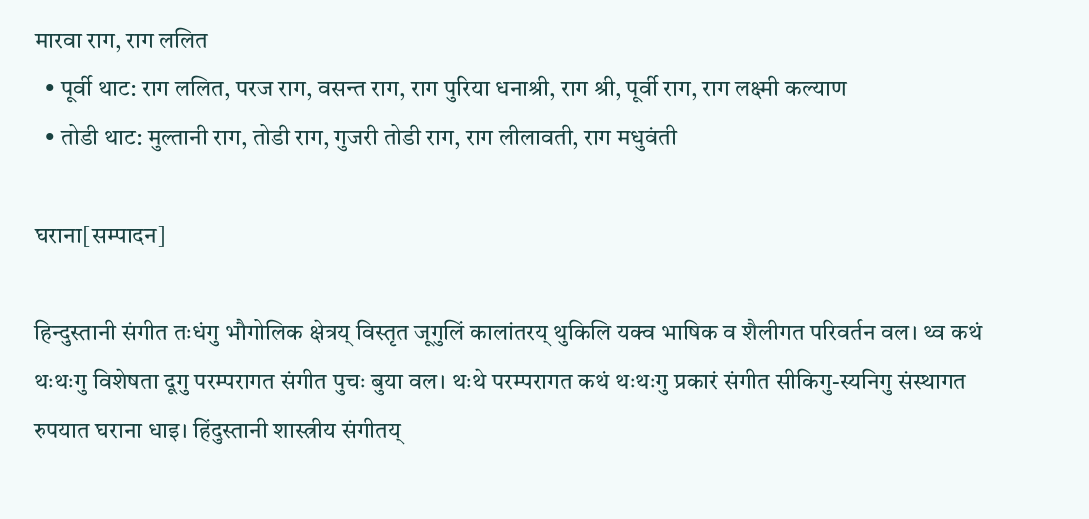मारवा राग, राग ललित
  • पूर्वी थाट: राग ललित, परज राग, वसन्त राग, राग पुरिया धनाश्री, राग श्री, पूर्वी राग, राग लक्ष्मी कल्याण
  • तोडी थाट: मुल्तानी राग, तोडी राग, गुजरी तोडी राग, राग लीलावती, राग मधुवंती

घराना[सम्पादन]

हिन्दुस्तानी संगीत तःधंगु भौगोलिक क्षेत्रय् विस्तृत जूगुलिं कालांतरय् थुकिलि यक्व भाषिक व शैलीगत परिवर्तन वल। थ्व कथं थःथःगु विशेषता दूगु परम्परागत संगीत पुचः बुया वल। थःथे परम्परागत कथं थःथःगु प्रकारं संगीत सीकिगु-स्यनिगु संस्थागत रुपयात घराना धाइ। हिंदुस्तानी शास्त्रीय संगीतय्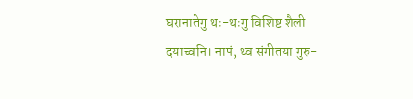घरानातेगु थः-थःगु विशिष्ट शैली दयाच्वनि। नापं, थ्व संगीतया गुरु-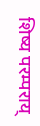शिष्य परम्पराय्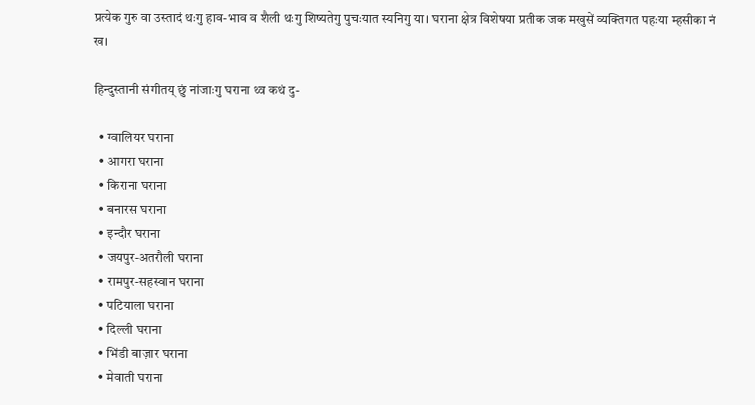प्रत्येक गुरु वा उस्तादं थःगु हाव-भाव व शैली थःगु शिष्यतेगु पुचःयात स्यनिगु या। घराना क्षेत्र विशेषया प्रतीक जक मखुसें व्यक्तिगत पहःया म्हसीका नं ख।

हिन्दुस्तानी संगीतय् छुं नांजाःगु घराना थ्व कथं दु-

  • ग्वालियर घराना
  • आगरा घराना
  • किराना घराना
  • बनारस घराना
  • इन्दौर घराना
  • जयपुर-अतरौली घराना
  • रामपुर-सहस्वान घराना
  • पटियाला घराना
  • दिल्ली घराना
  • भिंडी बाज़ार घराना
  • मेवाती घराना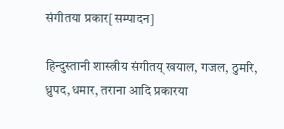संगीतया प्रकार[सम्पादन]

हिन्दुस्तानी शास्त्रीय संगीतय् खयाल, गजल, ठुमरि, ध्रुपद,धमार, तराना आदि प्रकारया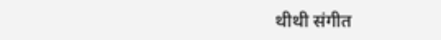थीथी संगीत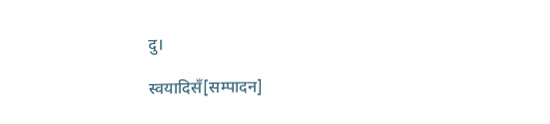दु।

स्वयादिसँ[सम्पादन]